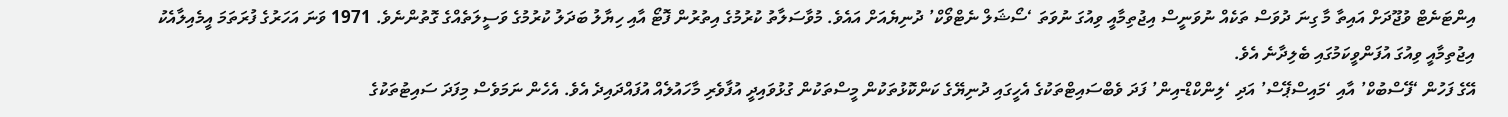އިންޓަނެޓް ވުޖޫދަށް އައިތާ މާ ގިނަ ދުވަސް ތަކެއް ނުވަނީސް އިޖުތިމާއީ ވިއުގަ ނުވަތަ ‘ސޯޝަލް ނެޓްވޯކް’ ދުނިޔެއަށް އައެވެ. މުވާސަލާތު ކުރުމުގެ އިތުރުން ފޮޓޯ އާއި ހިޔާލު ބަދަލު ކުރުމުގެ ވަސީލަތެއްގެ ގޮތުންނެވެ. 1971 ވަނަ އަހަރުގެ ފުރަތަމަ އީމެއިލާއެކު އިޖުތިމާއީ ވިއުގަ އުފަންވީކަމުގައި ބެލިދާނެ އެވެ.
އޭގެ ފަހުން ‘ފޭސްބުކް’ އާއި ‘މައިސްޕޭސް’ އަދި ‘ލިންކްޑް-އިން’ ފަދަ ވެބްސައިޓްތަކުގެ އެހީގައި ދުނިޔޭގެ ކަންކޮޅުތަކުން މީސްތަކުން ގުޅުވައިދީ އުފާވެރި މާހައުލެއް އުފައްދައިދެ އެވެ. އެހެން ނަމަވެސް މިފަދަ ސައިޓުތަކުގެ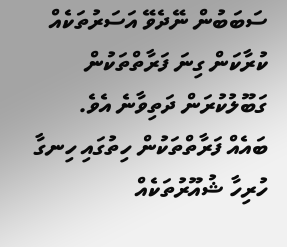ސަބަބުން ނޭދެވޭ އަސަރުތަކެއް ކުރާކަން ގިނަ ފަރާތްތަކުން ގަބޫލުކުރަން ދަތިވާނެ އެވެ.
ބައެއް ފަރާތްތަކުން ހިތުގައި ހިނގާ ހުރިހާ ޝުއޫރުތަކެއް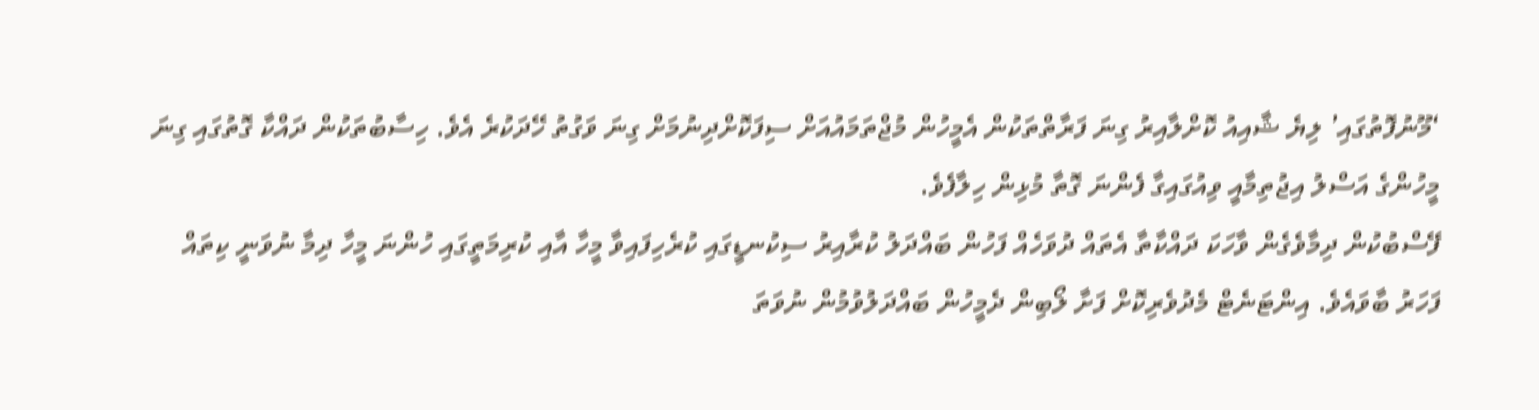‘މޫނުފޮތުގައި’ ލިޔެ ޝާއިއު ކޮށްލާއިރު ގިނަ ފަރާތްތަކުން އެމީހުން މުޖްތަމައުއަށް ސިފަކޮށްދިނުމަށް ގިނަ ވަގުތު ހޭދަކުރެ އެވެ. ހިސާބުތަކުން ދައްކާ ގޮތުގައި ގިނަ މީހުންގެ އަސްލު އިޖުތިމާއީ ވިއުގައިގާ ފެންނަ ގޮތާ މުޅިން ހިލާފެވެ.
ފޭސްބުކުން ދިމާވެގެން ވާހަކަ ދައްކާތާ އެތައް ދުވަހެއް ފަހުން ބައްދަލު ކުރާއިރު ސިކުނޑީގައި ކުރެހިފައިވާ މީހާ އާއި ކުރިމަތީގައި ހުންނަ މީހާ ދިމާ ނުވަނީ ކިތައް ފަހަރު ބާވައެވެ. އިންޓަނެޓް މެދުވެރިކޮށް ފަށާ ލޯބިން ދެމީހުން ބައްދަލުވުމުން ނުވަތަ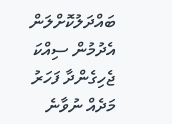ބައްދަލުކޮށްލަން އެދުމުން ސިއްކަ ޖެހިގެންދާ ފަހަރު މަދެއް ނުވާނެ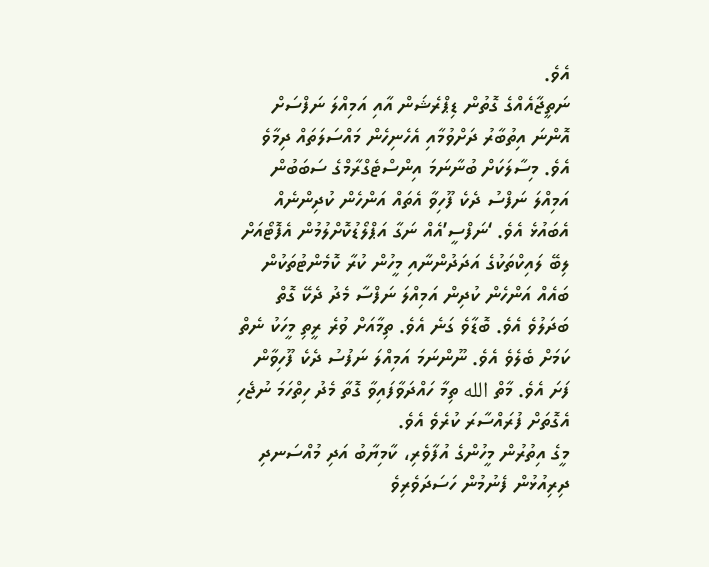އެވެ.
ނަތީޖާއެއްގެ ގޮތުން ޑިޕްރެޝަން އާއި އަމިއްލަ ނަފްސަށް އޮންނަ އިތުބާރު ދަށްވުމާއި އެހެނިހެން މައްސަލަތައް ދިމާވެ އެވެ. މިސާލަކަށް ބުނާނަމަ އިންސްޓެގްރާމްގެ ސަބަބުން އަމިއްލަ ނަފްސު ދެކެ ފޫހިވާ އެތައް އަންހެން ކުދިންނެއް އެބައުޅެ އެވެ. ‘ނަފްސީ’އެއް ނަގާ އަޕްލޯޑުކޮށްލުމުން އެފޮޓޯއަށް ލިބޭ ލައިކްތަކުގެ އަދަދުންނާއި މީހުން ކުރާ ކޮމެންޓުތަކުން ބައެއް އަންހެން ކުދިން އަމިއްލަ ނަފްސާ މެދު ދެކޭ ގޮތް ބަދަލުވެ އެވެ. ބޮޑާވެ ގަނެ އެވެ. ތިމާއަށް ވުރެ ރީތި މީހަކު ނެތް ކަމަށް ބެލެވެ އެވެ. ނޫންނަމަ އަމިއްލަ ނަފުސު ދެކެ ފޫހިވާން ފަށަ އެވެ. މާތް الله ތިމާ ހައްދަވާފައިވާ ގޮތާ މެދު ހިތްހަމަ ނުޖެހި އެގޮތަށް ފުރައްސާރަ ކުރެވެ އެވެ.
މީގެ އިތުރުން މީހުންގެ އުފާވެރި، ކާމިޔާބު އަދި މުއްސަނދި ދިރިއުޅުން ފެނުމުން ހަސަދަވެރިވެ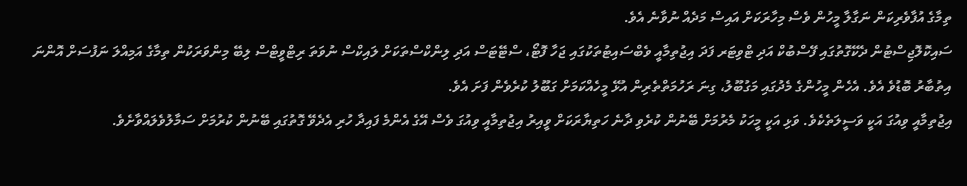ތިމާގެ އުފާވެރިކަން ނަގާލާ މީހުން ވެސް މިހާރަކަށް އައިސް މަދެއް ނުވާނެ އެވެ.
ސައިކޮލޮޖިސްޓުން ދެކޭގޮތުގައި ފޭސްބުކް އަދި ޓްވިޓަރ ފަދަ އިޖުތިމާއީ ވެބްސައިޓުތަކުގައި ޖަހާ ފޮޓޯ، ސްޓޭޓަސް އަދި ލިންކްސްތަކަށް ލައިކްސް ނުވަތަ ރިޓްވީޓްސް ލިބޭ މިންވަރަކުން ތިމާގެ އަމިއްލަ ނަފުސަށް އޮންނަ އިތުބާރު ބޮޑުވެ އެވެ. އެހެން މީހުންގެ މެދުގައި މަގުބޫލު، ގިނަ ރަހުމަތްތެރިން އުޅޭ މީހެއްކަމަށް ގަބޫލު ކުރެވެން ފަށަ އެވެ.
އިޖުތިމާއީ ވިއުގަ އަކީ ވަސީލަތެކެވެ. ވަޅި އަކީ މީހަކު މެރުމަށް ބޭނުން ކުރެވި ދާނެ ހަތިޔާރަކަށް ވީއިރު އިޖުތިމާއީ ވިއުގަ ވެސް އޭގެ އެންމެ ފައިދާ ހުރި އެދެވޭ ގޮތުގައި ބޭނުން ކުރުމަށް ސަމާލުވެލައްވާށެވެ.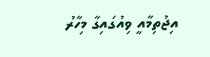އިޖުތިމާއީ ވިއުގައިގާ މިހާރު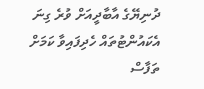ދުނިޔޭގެ އާބާދީއަށް ވުރެ ގިނަ އެކައުންޓުތައް ހެދިފައިވާ ކަމަށް ތަފާސް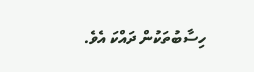ހިސާބުތަކުން ދައްކަ އެވެ.